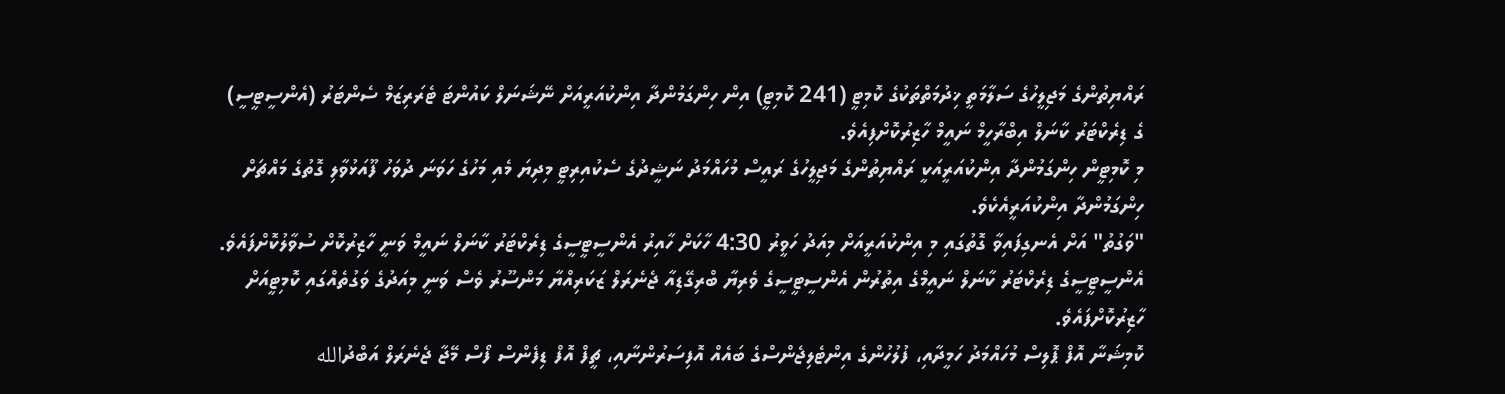ރައްޔިތުންގެ މަޖިލީހުގެ ސަލާމަތީ ޚިދުމަތްތަކުގެ ކޮމިޓީ (241 ކޮމިޓީ) އިން ހިންގަމުންދާ އިންކުއަރީއަށް ނޭޝަނަލް ކައުންޓަ ޓެރަރިޒަމް ސެންޓަރު (އެންސީޓީސީ) ގެ ޑިރެކްޓަރު ކާނަލް އިބްރާހީމް ނައީމް ހާޒިރުކޮށްފިއެވެ.
މި ކޮމިޓީން ހިންގަމުންދާ އިންކުއަރީއަކީ ރައްޔިތުންގެ މަޖިލީހުގެ ރައީސް މުހައްމަދު ނަޝީދުގެ ސެކުއިރިޓީ މިދިޔަ މެއި މަހުގެ ހަވަނަ ދުވަހު ފޫއަޅުވާލި ގޮތުގެ މައްޗަށް ހިންގަމުންދާ އިންކުއަރީއެކެވެ.
"ވަގުތު" އަށް އެނގިފައިވާ ގޮތުގައި މި އިންކުއަރީއަށް މިއަދު ހަވީރު 4:30 ހާކަށް ހާއިރު އެންސީޓީސީގެ ޑިރެކްޓަރު ކާނަލް ނައީމް ވަނީ ހާޒިރުކޮށް ސުވާލުކޮށްފައެވެ.
އެންސީޓީސީގެ ޑިރެކްޓަރު ކާނަލް ނައީމްގެ އިތުރުން އެންސީޓީސީގެ ވެރިޔާ ބްރިގޭޑިއާ ޖެނެރަލް ޒަކަރިއްޔާ މަންސޫރު ވެސް ވަނީ މިއަދުގެ ވަގުތެއްގައި ކޮމިޓީއަށް ހާޒިރުކޮށްފައެވެ.
ކޮމިޝަނާ އޮފް ޕޮލިސް މުހައްމަދު ހަމީދާއި، ފުލުހުންގެ އިންޓެލިޖެންސްގެ ބައެއް އޮފިސަރުންނާއި، ޗީފް އޮފް ޑިފެންސް ފޯސް މޭޖާ ޖެނެރަލް އަބްދުالله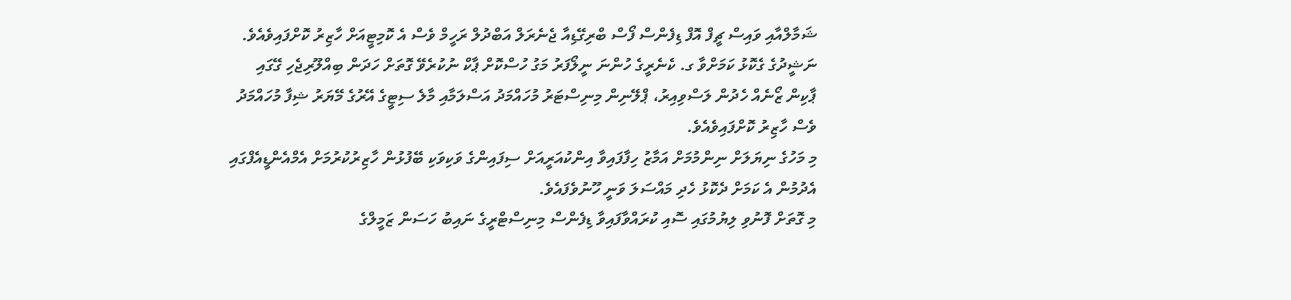ޝަމާލްއާއި ވައިސް ޗީފް އޮފް ޑިފެންސް ފޯސް ބްރިގޭޑިއާ ޖެނެރަލް އަބްދުލް ރަހީމް ވެސް އެ ކޮމިޓީއަށް ހާޒިރު ކޮށްފައިވެއެވެ.
ނަޝީދުގެ ގެކޮޅު ކަމަށްވާ ގ. ކެނެރީގެ ހުންނަ ނީލޯފަރު މަގު ހުސްކޮށް ޕާކް ނުކުރެވޭ ގޮތަށް ހަދަން ބިއްލޫރިޖެހި ގޭގައި ޕާކިން ޒޯނެއް ހެދުން ލަސްވިއިރު، ޕްލޭނިން މިނިސްޓަރު މުހައްމަދު އަސްލަމާއި މާލެ ސިޓީގެ އޭރުގެ މޭޔަރު ޝިފާ މުހައްމަދު ވެސް ހާޒިރު ކޮށްފައިވެއެވެ.
މި މަހުގެ ނިޔަލަށް ނިންމުމަށް އަމާޒު ހިފާފައިވާ އިންކުއަރީއަށް ސިފައިންގެ ވަކިވަކި ބޭފުޅުން ހާޒިރުކުރުމަށް އެމްއެންޑީއެފްގައި އެދުމުން އެ ކަމަށް ދެކޮޅު ހެދި މައްސަލަ ވަނީ ހޫނުވެފައެވެ.
މި ގޮތަށް ފޮނުވި ލިޔުމުގައި ސޮއި ކުރައްވާފައިވާ ޑިފެންސް މިނިސްޓްރީގެ ނައިބު ހަސަން ޒަމީލްގެ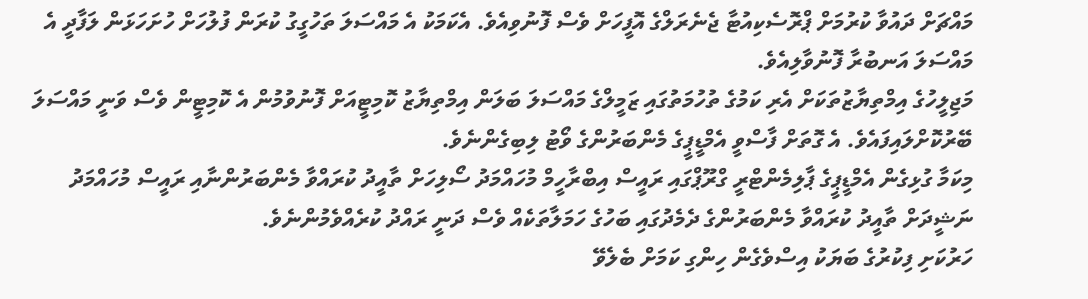މައްޗަށް ދައުވާ ކުރުމަށް ޕްރޮސެކިއުޓާ ޖެނެރަލްގެ އޮފީހަށް ވެސް ފޮނުވިއެވެ. އެކަމަކު އެ މައްސަލަ ތަހުގީގު ކުރަން ފުލުހަށް ހުށަހަޅަން ލަފާދީ އެ މައްސަލަ އަނބުރާ ފޮނުވާލިއެވެ.
މަޖިލީހުގެ އިމްތިޔާޒުތަކަށް އެރި ކަމުގެ ތުހުމަތުގައި ޒަމީލްގެ މައްސަލަ ބަލަން އިމްތިޔާޒު ކޮމިޓީއަށް ފޮނުވުމުން އެ ކޮމިޓީން ވެސް ވަނީ މައްސަލަ ބޭރުކޮށްލައިފައެވެ. އެ ގޮތަށް ފާސްވީ އެމްޑީޕީގެ މެންބަރުންގެ ވޯޓު ލިބިގެންނެވެ.
މިކަމާ ގުޅިގެން އެމްޑީޕީގެ ޕާލިމެންޓްރީ ގްރޫޕްގައި ރައީސް އިބްރާހީމް މުހައްމަދު ސޯލިހަށް ތާއީދު ކުރައްވާ މެންބަރުންނާއި ރައީސް މުހައްމަދު ނަޝީދަށް ތާއީދު ކުރައްވާ މެންބަރުންގެ ދެމެދުގައި ބަހުގެ ހަމަލާތަކެއް ވެސް ދަނީ ރައްދު ކުރެއްވެމުންނެވެ.
ހަރުކަށި ފިކުރުގެ ބަޔަކު އިސްވެގެން ހިންގި ކަމަށް ބެލެވޭ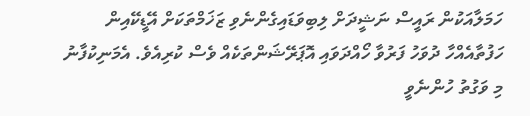ހަމަލާއަކުން ރައީސް ނަޝީދަށް ލިބިވަޑައިގެންނެވި ޒަޚަމްތަކަށް އޭޑީކޭއިން ހަފުތާއެއްހާ ދުވަހު ފަރުވާ ހޯއްދަވައި އޮޕަރޭޝަންތަކެއް ވެސް ކުރިއެވެ. އެމަނިކުފާނު މި ވަގުތު ހުންނެވީ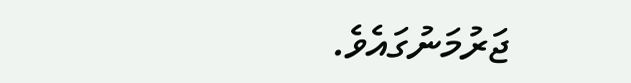ޖަރުމަނުގައެވެ.